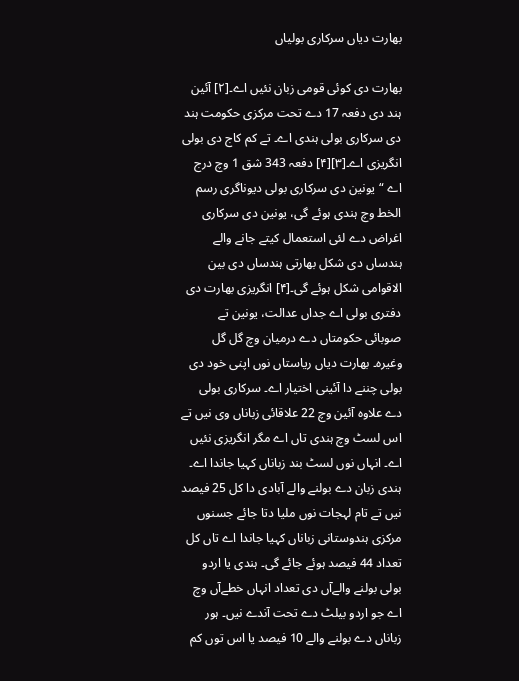بھارت دیاں سرکاری بولیاں

بھارت دی کوئی قومی زبان نئيں اے۔[۲] آئین ہند دی دفعہ 17 دے تحت مرکزی حکومت ہند دی سرکاری بولی ہندی اے۔ تے کم کاج دی بولی انگریزی اے۔[۳][۴] دفعہ 343 شق 1 وچ درج اے “یونین دی سرکاری بولی دیوناگری رسم الخط وچ ہندی ہوئے گی، یونین دی سرکاری اغراض دے لئی استعمال کیتے جانے والے ہندساں دی شکل بھارتی ہندساں دی بین الاقوامی شکل ہوئے گی۔[۴] انگریزی بھارت دی دفتری بولی اے جداں عدالت، یونین تے صوبائی حکومتاں دے درمیان وچ گل گل وغیرہ۔ بھارت دیاں ریاستاں نوں اپنی خود دی بولی چننے دا آئینی اختیار اے۔ سرکاری بولی دے علاوہ آئین وچ 22 علاقائی زباناں وی نيں تے اس لسٹ وچ ہندی تاں اے مگر انگریزی نئيں اے۔ انہاں نوں لسٹ بند زباناں کہیا جاندا اے۔ ہندی زبان دے بولنے والے آبادی دا کل 25 فیصد نيں تے تام لہجات نوں ملیا دتا جائے جسنوں مرکزی ہندوستانی زباناں کہیا جاندا اے تاں کل تعداد 44 فیصد ہوئے جائے گی۔ ہندی یا اردو بولی بولنے والےآں دی تعداد انہاں خطےآں وچ اے جو اردو بیلٹ دے تحت آندے نيں۔ ہور زباناں دے بولنے والے 10 فیصد یا اس توں کم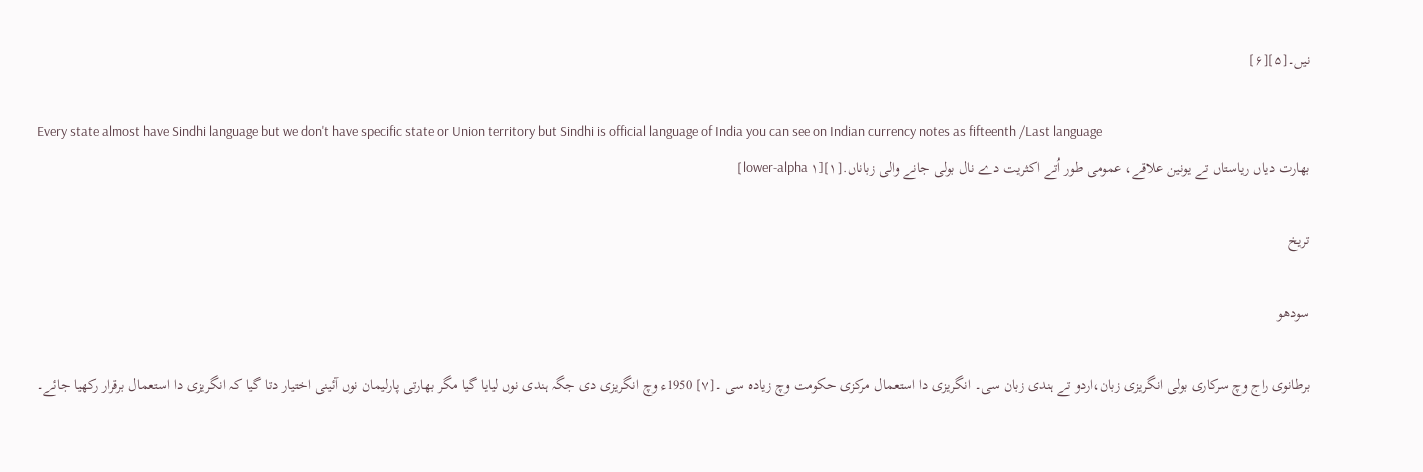نيں۔[۵][۶]

Every state almost have Sindhi language but we don't have specific state or Union territory but Sindhi is official language of India you can see on Indian currency notes as fifteenth /Last language
بھارت دیاں ریاستاں تے یونین علاقے، عمومی طور اُتے اکثریت دے نال بولی جانے والی زباناں.[۱][lower-alpha ۱]

تریخ

سودھو

برطانوی راج وچ سرکاری بولی انگریزی زبان،اردو تے ہندی زبان سی۔ انگریزی دا استعمال مرکزی حکومت وچ زیادہ سی ۔[۷] 1950ء وچ انگریزی دی جگہ ہندی نوں لیایا گیا مگر بھارتی پارلیمان نوں آئینی اختیار دتا گیا کہ انگریزی دا استعمال برقرار رکھیا جائے۔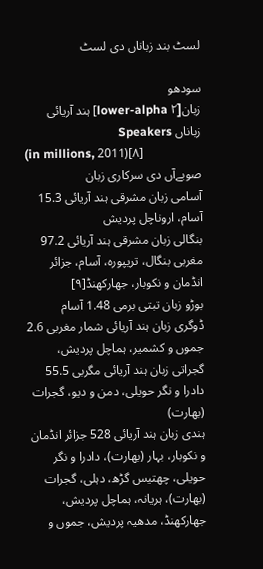لسٹ بند زباناں دی لسٹ

سودھو
زبان[lower-alpha ۲] ہند آریائی زباناں Speakers
(in millions, 2011)[۸]
صوبےآں دی سرکاری زبان
آسامی زبان مشرقی ہند آریائی 15.3 آسام، اروناچل پردیش
بنگالی زبان مشرقی ہند آریائی 97.2 مغربی بنگال، تریپورہ، آسام، جزائر انڈمان و نکوبار، جھارکھنڈ[۹]
بوڑو زبان تبتی برمی 1.48 آسام
ڈوگری زبان ہند آریائی شمار مغربی 2.6 جموں و کشمیر، ہماچل پردیش،
گجراتی زبان ہند آریائی مگربی 55.5 دادرا و نگر حویلی، دمن و دیو، گجرات (بھارت)
ہندی زبان ہند آریائی 528 جزائر انڈمان و نکوبار، بہار (بھارت)، دادرا و نگر حویلی، چھتیس گڑھ، دہلی، گجرات (بھارت)، ہریانہ، ہماچل پردیش، جھارکھنڈ، مدھیہ پردیش، جموں و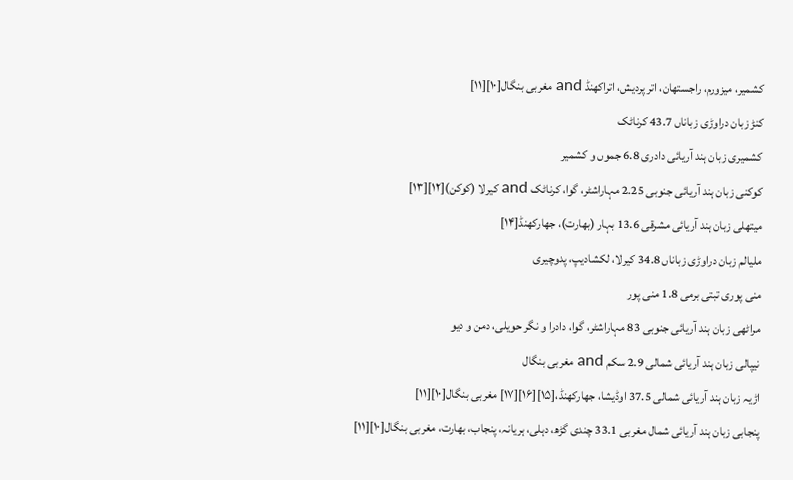کشمیر، میزورم، راجستھان، اتر پردیش، اتراکھنڈ and مغربی بنگال[۱۰][۱۱]
کنڑ زبان دراوڑی زباناں 43.7 کرناٹک
کشمیری زبان ہند آریائی دادری 6.8 جموں و کشمیر
کوکنی زبان ہند آریائی جنوبی 2.25 مہاراشٹر، گوا، کرناٹک and کیرلا (کوکن)[۱۲][۱۳]
میتھلی زبان ہند آریائی مشرقی 13.6 بہار (بھارت)، جھارکھنڈ[۱۴]
ملیالم زبان دراوڑی زباناں 34.8 کیرلا، لکشادیپ، پدوچیری
منی پوری تبتی برمی 1.8 منی پور
مراٹھی زبان ہند آریائی جنوبی 83 مہاراشٹر، گوا، دادرا و نگر حویلی، دمن و دیو
نیپالی زبان ہند آریائی شمالی 2.9 سکم and مغربی بنگال
اڑیہ زبان ہند آریائی شمالی 37.5 اوڈیشا، جھارکھنڈ،[۱۵][۱۶][۱۷] مغربی بنگال[۱۰][۱۱]
پنجابی زبان ہند آریائی شمال مغربی 33.1 چندی گڑھ، دہلی، ہریانہ، پنجاب، بھارت، مغربی بنگال[۱۰][۱۱]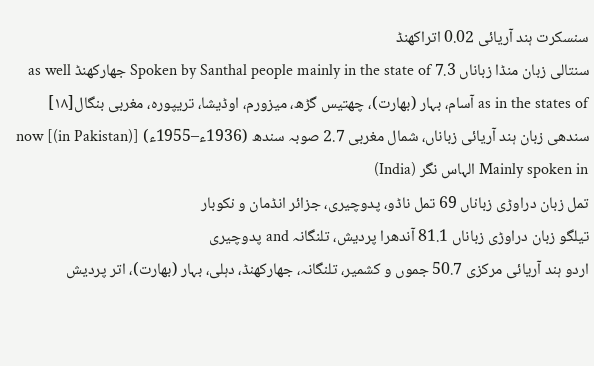سنسکرت ہند آریائی 0.02 اتراکھنڈ
سنتالی زبان منڈا زباناں 7.3 Spoken by Santhal people mainly in the state of جھارکھنڈ as well as in the states of آسام، بہار (بھارت)، چھتیس گڑھ، میزورم، اوڈیشا، تریپورہ، مغربی بنگال[۱۸]
سندھی زبان ہند آریائی زباناں، شمال مغربی 2.7 صوبہ سندھ (1936ء–1955ء) [(in Pakistan)] now Mainly spoken in الہاس نگر (India)
تمل زبان دراوڑی زباناں 69 تمل ناڈو، پدوچیری، جزائر انڈمان و نکوبار
تیلگو زبان دراوڑی زباناں 81.1 آندھرا پردیش، تلنگانہ and پدوچیری
اردو ہند آریائی مرکزی 50.7 جموں و کشمیر، تلنگانہ، جھارکھنڈ، دہلی، بہار (بھارت)، اتر پردیش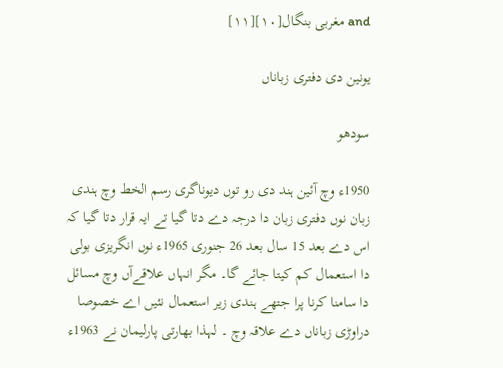and مغربی بنگال[۱۰][۱۱]

یونین دی دفتری زباناں

سودھو

1950ء وچ آئین ہند دی رو توں دیوناگری رسم الخط وچ ہندی زبان نوں دفتری زبان دا درجہ دے دتا گیا تے ایہ قرار دتا گیا کہ اس دے بعد 15 سال بعد 26 جنوری 1965ء نوں انگریزی بولی دا استعمال کم کیتا جائے گا۔ مگر انہاں علاقےآں وچ مسائل دا سامنا کرنا پرا جتھے ہندی زیر استعمال نئيں اے خصوصا دراوڑی زباناں دے علاقہ وچ ۔ لہذا بھارتی پارلیمان نے 1963ء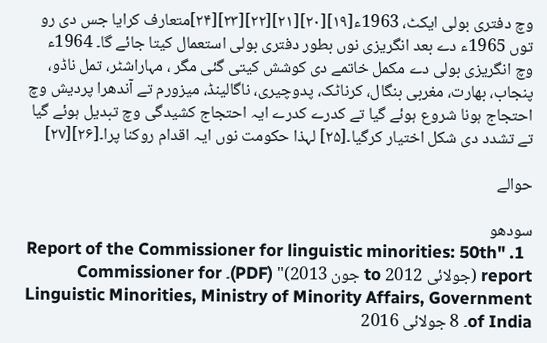وچ دفتری بولی ایکٹ، 1963ء[۱۹][۲۰][۲۱][۲۲][۲۳][۲۴]متعارف کرایا جس دی رو توں 1965ء دے بعد انگریزی نوں بطور دفتری بولی استعمال کیتا جائے گا۔ 1964ء وچ انگریزی بولی دے مکمل خاتمے دی کوشش کيتی گئی مگر ، مہاراشٹر، تمل ناڈو، پنجاب، بھارت، مغربی بنگال، کرناٹک، پدوچیری، ناگالینڈ، میزورم تے آندھرا پردیش وچ احتجاج ہونا شروع ہوئے گیا تے کدرے کدرے ایہ احتجاج کشیدگی وچ تبدیل ہوئے گیا تے تشدد دی شکل اختیار کرگیا۔[۲۵] لہذا حکومت نوں ایہ اقدام روکنا پرا۔[۲۶][۲۷]

حوالے

سودھو
  1. "Report of the Commissioner for linguistic minorities: 50th report (جولائی 2012 to جون 2013)" (PDF)۔ Commissioner for Linguistic Minorities, Ministry of Minority Affairs, Government of India۔ 8 جولائی 2016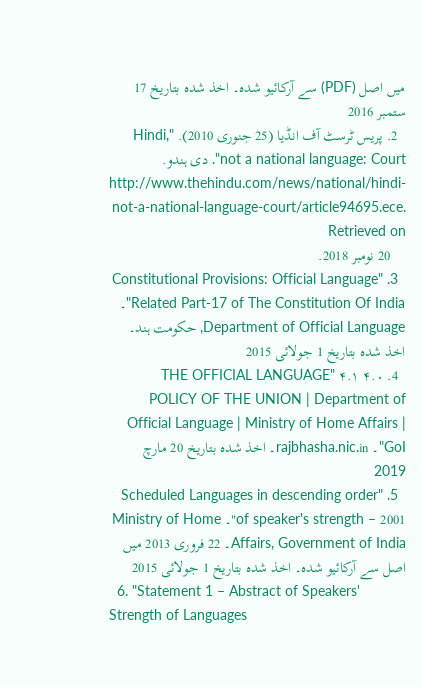میں اصل (PDF) سے آرکائیو شدہ۔ اخذ شدہ بتاریخ 17 ستمبر 2016
  2. پریس ٹرسٹ آف انڈیا (25 جنوری 2010). "Hindi, not a national language: Court". دی ہندو. http://www.thehindu.com/news/national/hindi-not-a-national-language-court/article94695.ece. Retrieved on
    20 نومبر 2018.
  3. "Constitutional Provisions: Official Language Related Part-17 of The Constitution Of India"۔ Department of Official Language, حکومت ہند۔ اخذ شدہ بتاریخ 1 جولائی 2015
  4. ۴.۰ ۴.۱ "THE OFFICIAL LANGUAGE POLICY OF THE UNION | Department of Official Language | Ministry of Home Affairs | GoI"۔ rajbhasha.nic.in۔ اخذ شدہ بتاریخ 20 مارچ 2019
  5. "Scheduled Languages in descending order of speaker's strength – 2001"۔ Ministry of Home Affairs, Government of India۔ 22 فروری 2013 میں اصل سے آرکائیو شدہ۔ اخذ شدہ بتاریخ 1 جولائی 2015
  6. "Statement 1 – Abstract of Speakers' Strength of Languages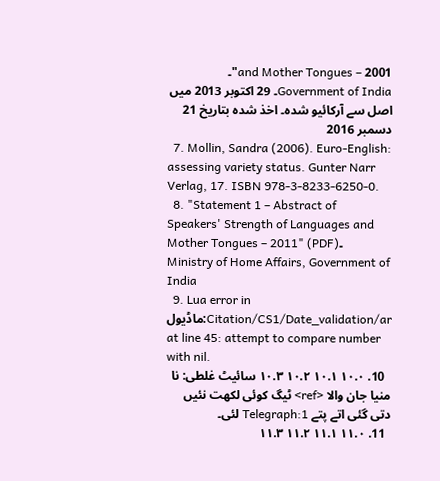and Mother Tongues – 2001"۔ Government of India۔ 29 اکتوبر 2013 میں اصل سے آرکائیو شدہ۔ اخذ شدہ بتاریخ 21 دسمبر 2016
  7. Mollin, Sandra (2006). Euro-English: assessing variety status. Gunter Narr Verlag, 17. ISBN 978-3-8233-6250-0.
  8. "Statement 1 – Abstract of Speakers' Strength of Languages and Mother Tongues – 2011" (PDF)۔ Ministry of Home Affairs, Government of India
  9. Lua error in ماڈیول:Citation/CS1/Date_validation/ar at line 45: attempt to compare number with nil.
  10. ۱۰.۰ ۱۰.۱ ۱۰.۲ ۱۰.۳ سائیٹ غلطی: نا منیا جان والا <ref> ٹیگ کوئی لکھت نئیں دتی گئی اتے پتے Telegraph:1 لئی۔
  11. ۱۱.۰ ۱۱.۱ ۱۱.۲ ۱۱.۳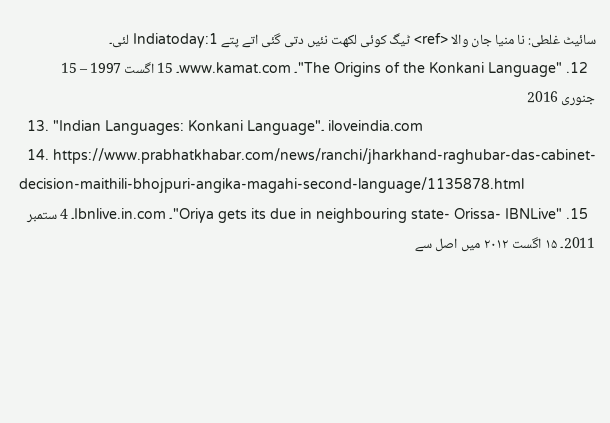سائیٹ غلطی: نا منیا جان والا <ref> ٹیگ کوئی لکھت نئیں دتی گئی اتے پتے Indiatoday:1 لئی۔
  12. "The Origins of the Konkani Language"۔ www.kamat.com۔ 15 اگست 1997 – 15 جنوری 2016
  13. "Indian Languages: Konkani Language"۔ iloveindia.com
  14. https://www.prabhatkhabar.com/news/ranchi/jharkhand-raghubar-das-cabinet-decision-maithili-bhojpuri-angika-magahi-second-language/1135878.html
  15. "Oriya gets its due in neighbouring state- Orissa- IBNLive"۔ Ibnlive.in.com۔ 4 ستمبر 2011۔ ۱۵ اگست ۲۰۱۲ میں اصل سے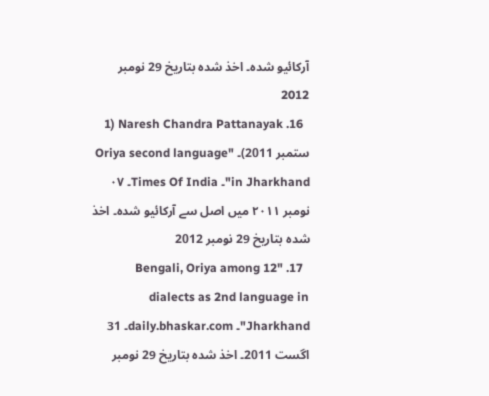آرکائیو شدہ۔ اخذ شدہ بتاریخ 29 نومبر 2012
  16. Naresh Chandra Pattanayak (1 ستمبر 2011)۔ "Oriya second language in Jharkhand"۔ Times Of India۔ ۰۷ نومبر ۲۰۱۱ میں اصل سے آرکائیو شدہ۔ اخذ شدہ بتاریخ 29 نومبر 2012
  17. "Bengali, Oriya among 12 dialects as 2nd language in Jharkhand"۔ daily.bhaskar.com۔ 31 اگست 2011۔ اخذ شدہ بتاریخ 29 نومبر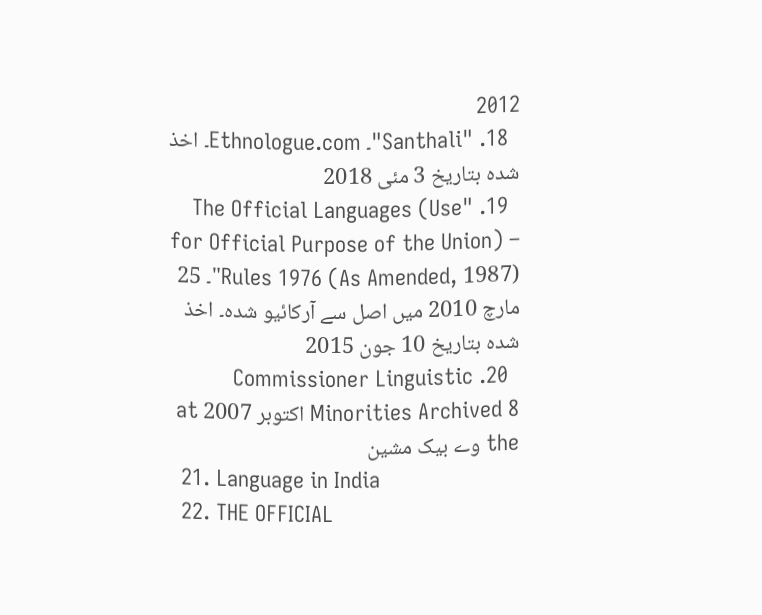2012
  18. "Santhali"۔ Ethnologue.com۔ اخذ شدہ بتاریخ 3 مئی 2018
  19. "The Official Languages (Use for Official Purpose of the Union) – Rules 1976 (As Amended, 1987)"۔ 25 مارچ 2010 میں اصل سے آرکائیو شدہ۔ اخذ شدہ بتاریخ 10 جون 2015
  20. Commissioner Linguistic Minorities Archived 8 اکتوبر 2007 at the وے بیک مشین
  21. Language in India
  22. THE OFFICIAL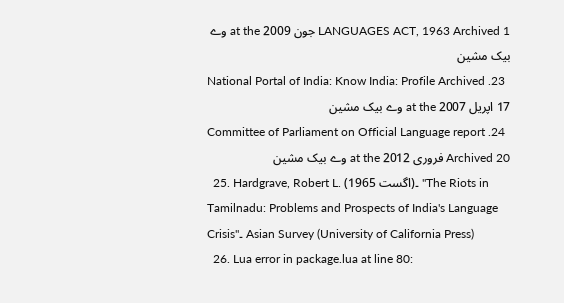LANGUAGES ACT, 1963 Archived 1 جون 2009 at the وے بیک مشین
  23. National Portal of India: Know India: Profile Archived 17 اپریل 2007 at the وے بیک مشین
  24. Committee of Parliament on Official Language report Archived 20 فروری 2012 at the وے بیک مشین
  25. Hardgrave, Robert L. (اگست 1965)۔ "The Riots in Tamilnadu: Problems and Prospects of India's Language Crisis"۔ Asian Survey (University of California Press)
  26. Lua error in package.lua at line 80: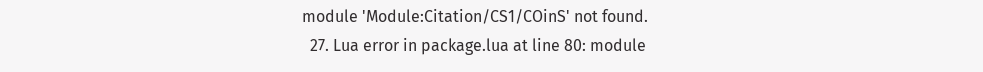module 'Module:Citation/CS1/COinS' not found.
  27. Lua error in package.lua at line 80: module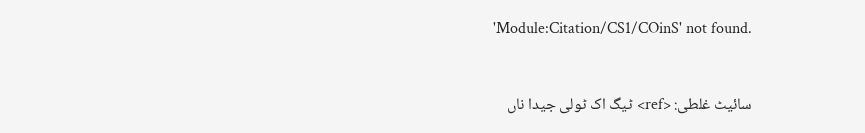'Module:Citation/CS1/COinS' not found.


سائیٹ غلطی: <ref> ٹیگ اک ٹولی جیدا ناں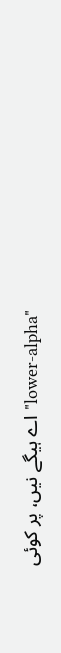"lower-alpha" اے ہیگے نیں، پر کوئی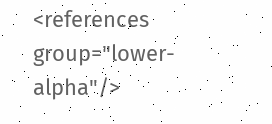<references group="lower-alpha"/>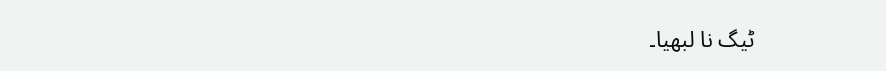ٹیگ نا لبھیا۔